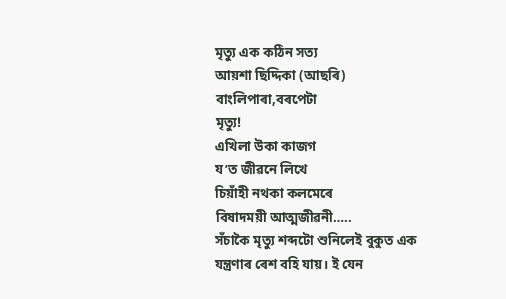মৃত্যু এক কঠিন সত্য
আয়শা ছিদ্দিকা (আছৰি)
বাংলিপাৰা,বৰপেটা
মৃত্যু!
এখিলা উকা কাজগ
য’ত জীৱনে লিখে
চিয়াঁহী নথকা কলমেৰে
বিষাদময়ী আত্মজীৱনী…..
সঁচাকৈ মৃত্যু শব্দটো শুনিলেই বুকুত এক যন্ত্ৰণাৰ ৰেশ বহি যায়। ই যেন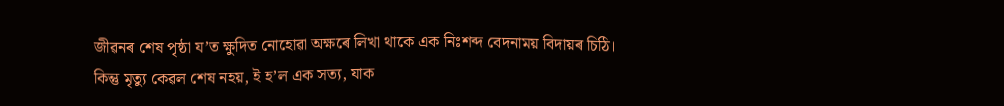জীৱনৰ শেষ পৃষ্ঠা য’ত ক্ষুদিত নোহোৱা অক্ষৰে লিখা থাকে এক নিঃশব্দ বেদনাময় বিদায়ৰ চিঠি।
কিন্তু মৃত্যু কেৱল শেষ নহয়, ই হ’ল এক সত্য, যাক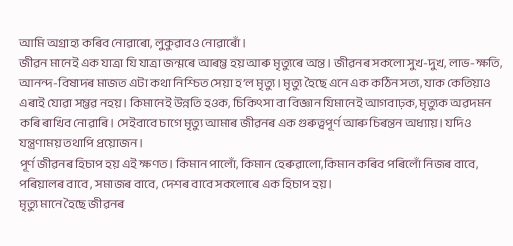আমি অগ্ৰাহ্য কৰিব নোৱাৰো, লুকুৱাবও নোৱাৰোঁ।
জীৱন মানেই এক যাত্ৰা যি যাত্ৰা জন্মৰে আৰম্ভ হয় আৰু মৃত্যুৰে অন্ত। জীৱনৰ সকলো সুখ-দুখ, লাভ-ক্ষতি, আনন্দ-বিষাদৰ মাজত এটা কথা নিশ্চিত সেয়া হ’ল মৃত্যু। মৃত্যু হৈছে এনে এক কঠিন সত্য, যাক কেতিয়াও এৰাই যোৱা সম্ভৱ নহয়। কিমানেই উন্নতি হওক, চিকিৎসা বা বিজ্ঞান যিমানেই আগবাঢ়ক, মৃত্যুক অৱদমন কৰি ৰাখিব নোৱাৰি। সেইবাবে চাগে মৃত্যু আমাৰ জীৱনৰ এক গুৰুত্বপূৰ্ণ আৰু চিৰন্তন অধ্যায়। যদিও যন্ত্ৰণাময় তথাপি প্ৰয়োজন।
পূৰ্ণ জীৱনৰ হিচাপ হয় এই ক্ষণত। কিমান পালোঁ, কিমান হেৰুৱালো,কিমান কৰিব পৰিলোঁ নিজৰ বাবে, পৰিয়ালৰ বাবে , সমাজৰ বাবে, দেশৰ বাবে সকলোৰে এক হিচাপ হয়।
মৃত্যু মানে হৈছে জীৱনৰ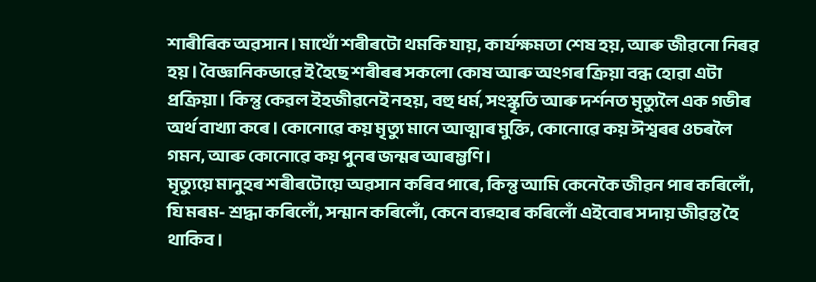শাৰীৰিক অৱসান। মাথোঁ শৰীৰটো থমকি যায়, কাৰ্যক্ষমতা শেষ হয়, আৰু জীৱনো নিৰৱ হয়। বৈজ্ঞানিকভাৱে ই হৈছে শৰীৰৰ সকলো কোষ আৰু অংগৰ ক্ৰিয়া বন্ধ হোৱা এটা প্ৰক্ৰিয়া। কিন্তু কেৱল ইহজীৱনেই নহয়, বহু ধৰ্ম, সংস্কৃতি আৰু দৰ্শনত মৃত্যুলৈ এক গভীৰ অৰ্থ বাখ্যা কৰে। কোনোৱে কয় মৃত্যু মানে আত্মাৰ মুক্তি, কোনোৱে কয় ঈশ্বৰৰ ওচৰলৈ গমন, আৰু কোনোৱে কয় পুনৰ জন্মৰ আৰম্ভণি।
মৃত্যুয়ে মানুহৰ শৰীৰটোয়ে অৱসান কৰিব পাৰে, কিন্তু আমি কেনেকৈ জীৱন পাৰ কৰিলোঁ, যি মৰম- শ্ৰদ্ধা কৰিলোঁ, সন্মান কৰিলোঁ, কেনে ব্যৱ্হাৰ কৰিলোঁ এইবোৰ সদায় জীৱন্ত হৈ থাকিব।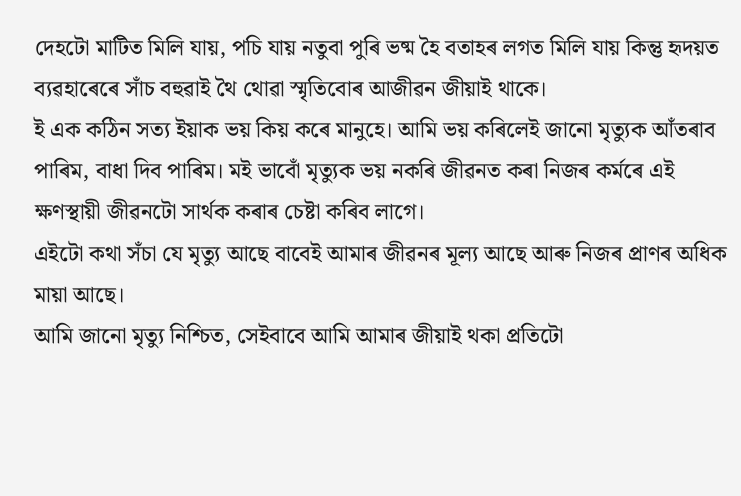দেহটো মাটিত মিলি যায়, পচি যায় নতুবা পুৰি ভষ্ম হৈ বতাহৰ লগত মিলি যায় কিন্তু হৃদয়ত ব্যৱহাৰেৰে সাঁচ বহুৱাই থৈ থোৱা স্মৃতিবোৰ আজীৱন জীয়াই থাকে।
ই এক কঠিন সত্য ইয়াক ভয় কিয় কৰে মানুহে। আমি ভয় কৰিলেই জানো মৃত্যুক আঁতৰাব পাৰিম, বাধা দিব পাৰিম। মই ভাবোঁ মৃত্যুক ভয় নকৰি জীৱনত কৰা নিজৰ কৰ্মৰে এই ক্ষণস্থায়ী জীৱনটো সাৰ্থক কৰাৰ চেষ্টা কৰিব লাগে।
এইটো কথা সঁচা যে মৃত্যু আছে বাবেই আমাৰ জীৱনৰ মূল্য আছে আৰু নিজৰ প্ৰাণৰ অধিক মায়া আছে।
আমি জানো মৃত্যু নিশ্চিত, সেইবাবে আমি আমাৰ জীয়াই থকা প্ৰতিটো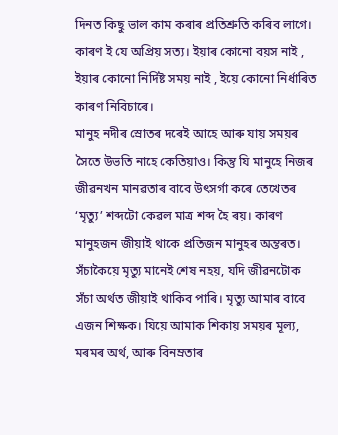দিনত কিছু ভাল কাম কৰাৰ প্ৰতিশ্ৰুতি কৰিব লাগে। কাৰণ ই যে অপ্ৰিয় সত্য। ইয়াৰ কোনো বয়স নাই , ইয়াৰ কোনো নিৰ্দিষ্ট সময় নাই , ইয়ে কোনো নিৰ্ধাৰিত কাৰণ নিবিচাৰে।
মানুহ নদীৰ স্ৰোতৰ দৰেই আহে আৰু যায় সময়ৰ সৈতে উভতি নাহে কেতিয়াও। কিন্তু যি মানুহে নিজৰ জীৱনখন মানৱতাৰ বাবে উৎসৰ্গা কৰে তেখেতৰ ‘মৃত্যু’ শব্দটো কেৱল মাত্ৰ শব্দ হৈ ৰয়। কাৰণ মানুহজন জীয়াই থাকে প্ৰতিজন মানুহৰ অন্তৰত।
সঁচাকৈয়ে মৃত্যু মানেই শেষ নহয়, যদি জীৱনটোক সঁচা অর্থত জীয়াই থাকিব পাৰি। মৃত্যু আমাৰ বাবে এজন শিক্ষক। যিয়ে আমাক শিকায় সময়ৰ মূল্য, মৰমৰ অৰ্থ, আৰু বিনম্ৰতাৰ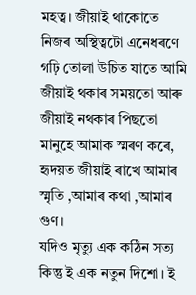মহত্ব। জীয়াই থাকোতে নিজৰ অস্থিত্বটো এনেধৰণে গঢ়ি তোলা উচিত যাতে আমি জীয়াই থকাৰ সময়তো আৰু জীয়াই নথকাৰ পিছতো মানুহে আমাক স্মৰণ কৰে, হৃদয়ত জীয়াই ৰাখে আমাৰ স্মৃতি ,আমাৰ কথা ,আমাৰ গুণ।
যদিও মৃত্যু এক কঠিন সত্য কিন্তু ই এক নতুন দিশো। ই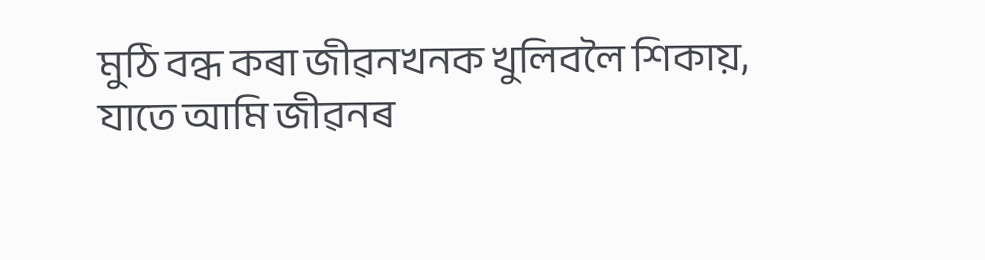মুঠি বন্ধ কৰা জীৱনখনক খুলিবলৈ শিকায়, যাতে আমি জীৱনৰ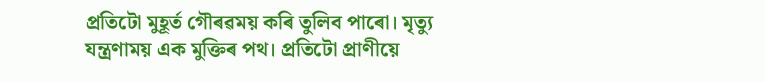প্ৰতিটো মুহূৰ্ত গৌৰৱময় কৰি তুলিব পাৰো। মৃত্যু যন্ত্ৰণাময় এক মুক্তিৰ পথ। প্ৰতিটো প্ৰাণীয়ে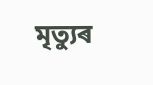মৃত্যুৰ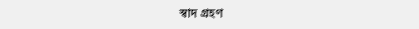স্বাদ গ্ৰহণ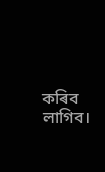কৰিব লাগিব।